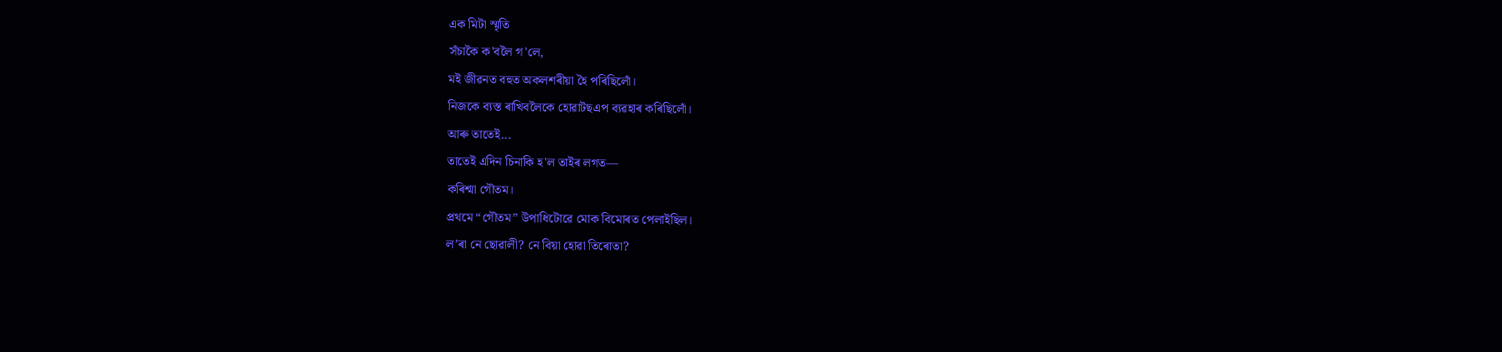এক মিটা স্মৃতি
সঁচাকৈ ক'বলৈ গ'লে,
মই জীৱনত বহুত অকলশৰীয়া হৈ পৰিছিলোঁ।
নিজকে ব্যস্ত ৰাখিবলৈকে হোৱাটছএপ ব্যৱহাৰ কৰিছিলোঁ।
আৰু তাতেই...
তাতেই এদিন চিনাকি হ'ল তাইৰ লগত—
কৰিশ্মা গৌতম।
প্ৰথমে “গৌতম” উপাধিটোৱে মোক বিমোৰত পেলাইছিল।
ল’ৰা নে ছোৱালী? নে বিয়া হোৱা তিৰোতা?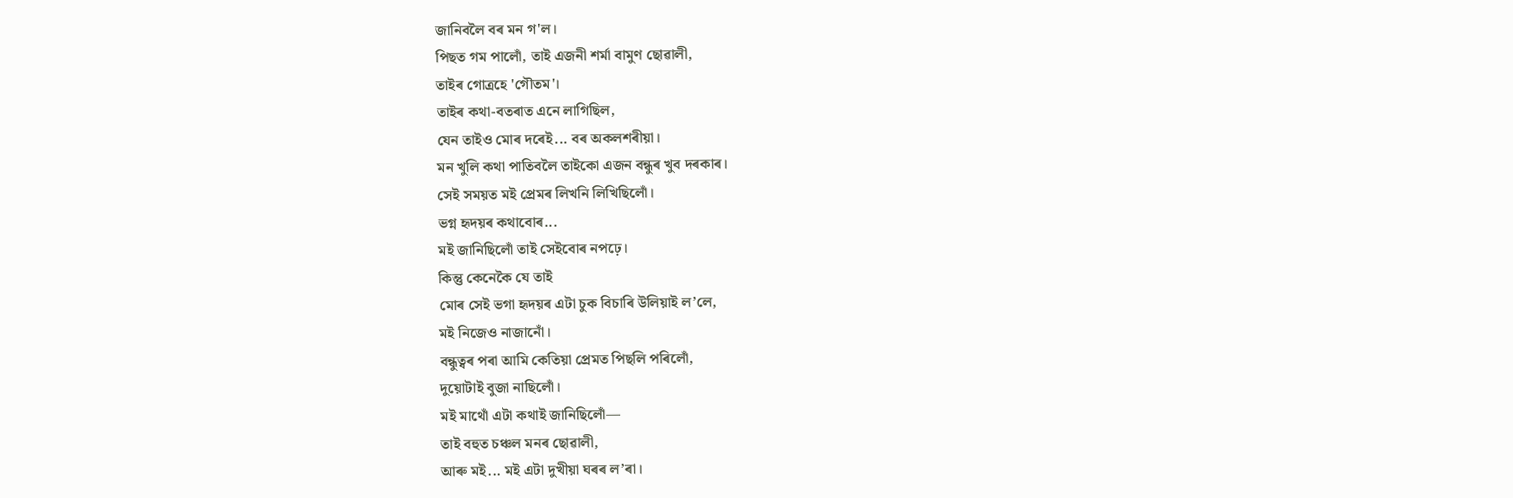জানিবলৈ বৰ মন গ'ল।
পিছত গম পালোঁ, তাই এজনী শৰ্মা বামুণ ছোৱালী,
তাইৰ গোত্ৰহে 'গৌতম'।
তাইৰ কথা-বতৰাত এনে লাগিছিল,
যেন তাইও মোৰ দৰেই... বৰ অকলশৰীয়া।
মন খুলি কথা পাতিবলৈ তাইকো এজন বন্ধুৰ খুব দৰকাৰ।
সেই সময়ত মই প্ৰেমৰ লিখনি লিখিছিলোঁ।
ভগ্ন হৃদয়ৰ কথাবোৰ...
মই জানিছিলোঁ তাই সেইবোৰ নপঢ়ে।
কিন্তু কেনেকৈ যে তাই
মোৰ সেই ভগা হৃদয়ৰ এটা চুক বিচাৰি উলিয়াই ল’লে,
মই নিজেও নাজানোঁ।
বন্ধুত্বৰ পৰা আমি কেতিয়া প্ৰেমত পিছলি পৰিলোঁ,
দুয়োটাই বুজা নাছিলোঁ।
মই মাথোঁ এটা কথাই জানিছিলোঁ—
তাই বহুত চঞ্চল মনৰ ছোৱালী,
আৰু মই... মই এটা দুখীয়া ঘৰৰ ল’ৰা।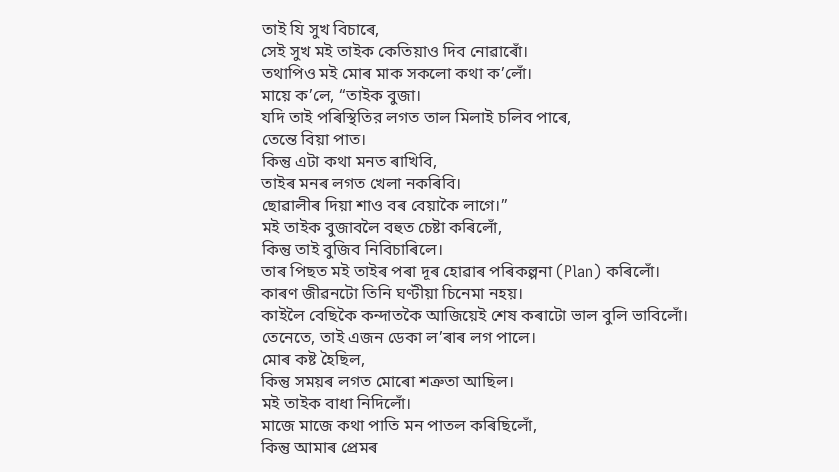তাই যি সুখ বিচাৰে,
সেই সুখ মই তাইক কেতিয়াও দিব নোৱাৰোঁ।
তথাপিও মই মোৰ মাক সকলো কথা ক’লোঁ।
মায়ে ক’লে, “তাইক বুজা।
যদি তাই পৰিস্থিতির লগত তাল মিলাই চলিব পাৰে,
তেন্তে বিয়া পাত।
কিন্তু এটা কথা মনত ৰাখিবি,
তাইৰ মনৰ লগত খেলা নকৰিবি।
ছোৱালীৰ দিয়া শাও বৰ বেয়াকৈ লাগে।”
মই তাইক বুজাবলৈ বহুত চেষ্টা কৰিলোঁ,
কিন্তু তাই বুজিব নিবিচাৰিলে।
তাৰ পিছত মই তাইৰ পৰা দূৰ হোৱাৰ পৰিকল্পনা (Plan) কৰিলোঁ।
কাৰণ জীৱনটো তিনি ঘণ্টীয়া চিনেমা নহয়।
কাইলৈ বেছিকৈ কন্দাতকৈ আজিয়েই শেষ কৰাটো ভাল বুলি ভাবিলোঁ।
তেনেতে, তাই এজন ডেকা ল’ৰাৰ লগ পালে।
মোৰ কষ্ট হৈছিল,
কিন্তু সময়ৰ লগত মোৰো শত্ৰুতা আছিল।
মই তাইক বাধা নিদিলোঁ।
মাজে মাজে কথা পাতি মন পাতল কৰিছিলোঁ,
কিন্তু আমাৰ প্ৰেমৰ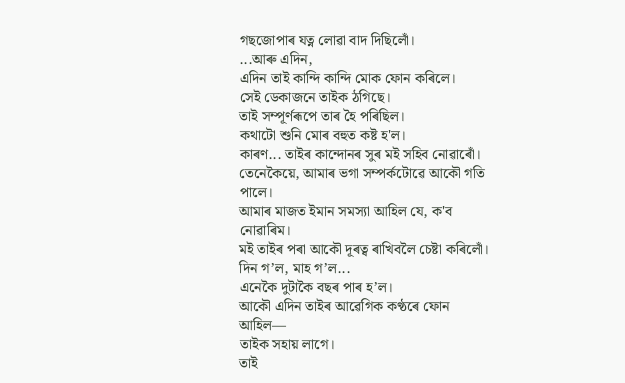গছজোপাৰ যত্ন লোৱা বাদ দিছিলোঁ।
...আৰু এদিন,
এদিন তাই কান্দি কান্দি মোক ফোন কৰিলে।
সেই ডেকাজনে তাইক ঠগিছে।
তাই সম্পূৰ্ণৰূপে তাৰ হৈ পৰিছিল।
কথাটো শুনি মোৰ বহুত কষ্ট হ'ল।
কাৰণ... তাইৰ কান্দোনৰ সুৰ মই সহিব নোৱাৰোঁ।
তেনেকৈয়ে, আমাৰ ভগা সম্পৰ্কটোৱে আকৌ গতি পালে।
আমাৰ মাজত ইমান সমস্যা আহিল যে, ক'ব নোৱাৰিম।
মই তাইৰ পৰা আকৌ দূৰত্ব ৰাখিবলৈ চেষ্টা কৰিলোঁ।
দিন গ’ল, মাহ গ’ল...
এনেকৈ দুটাকৈ বছৰ পাৰ হ’ল।
আকৌ এদিন তাইৰ আৱেগিক কণ্ঠৰে ফোন আহিল—
তাইক সহায় লাগে।
তাই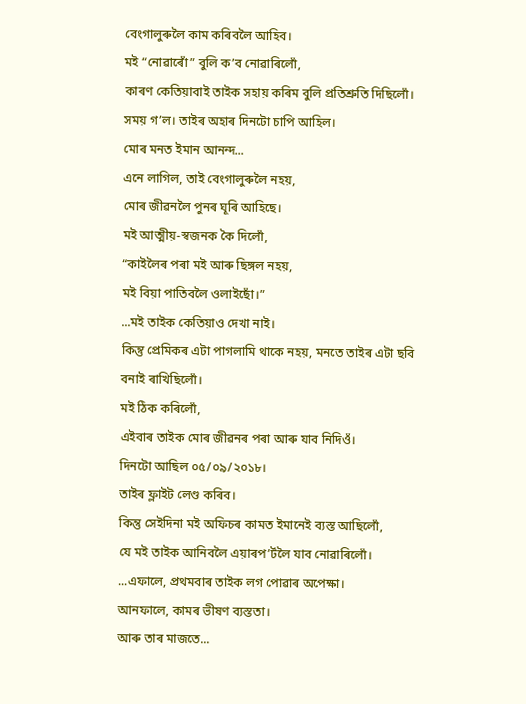বেংগালুৰুলৈ কাম কৰিবলৈ আহিব।
মই “নোৱাৰোঁ” বুলি ক’ব নোৱাৰিলোঁ,
কাৰণ কেতিয়াবাই তাইক সহায় কৰিম বুলি প্ৰতিশ্ৰুতি দিছিলোঁ।
সময় গ’ল। তাইৰ অহাৰ দিনটো চাপি আহিল।
মোৰ মনত ইমান আনন্দ...
এনে লাগিল, তাই বেংগালুৰুলৈ নহয়,
মোৰ জীৱনলৈ পুনৰ ঘূৰি আহিছে।
মই আত্মীয়-স্বজনক কৈ দিলোঁ,
“কাইলৈৰ পৰা মই আৰু ছিঙ্গল নহয়,
মই বিয়া পাতিবলৈ ওলাইছোঁ।”
...মই তাইক কেতিয়াও দেখা নাই।
কিন্তু প্ৰেমিকৰ এটা পাগলামি থাকে নহয়, মনতে তাইৰ এটা ছবি বনাই ৰাখিছিলোঁ।
মই ঠিক কৰিলোঁ,
এইবাৰ তাইক মোৰ জীৱনৰ পৰা আৰু যাব নিদিওঁ।
দিনটো আছিল ০৫/০৯/২০১৮।
তাইৰ ফ্লাইট লেণ্ড কৰিব।
কিন্তু সেইদিনা মই অফিচৰ কামত ইমানেই ব্যস্ত আছিলোঁ,
যে মই তাইক আনিবলৈ এয়াৰপ’ৰ্টলৈ যাব নোৱাৰিলোঁ।
...এফালে, প্ৰথমবাৰ তাইক লগ পোৱাৰ অপেক্ষা।
আনফালে, কামৰ ভীষণ ব্যস্ততা।
আৰু তাৰ মাজতে...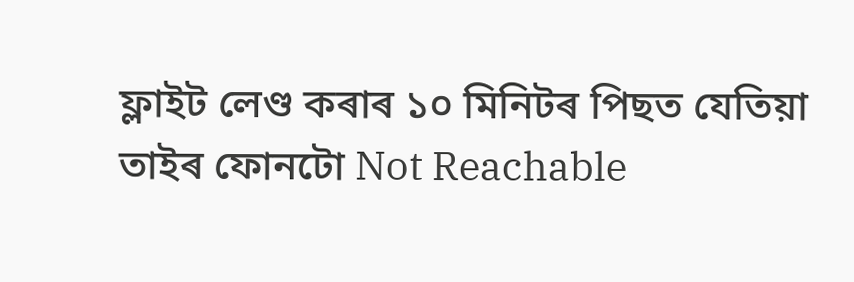ফ্লাইট লেণ্ড কৰাৰ ১০ মিনিটৰ পিছত যেতিয়া
তাইৰ ফোনটো Not Reachable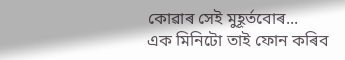কোৱাৰ সেই মুহূৰ্তবোৰ...
এক মিনিটো তাই ফোন কৰিব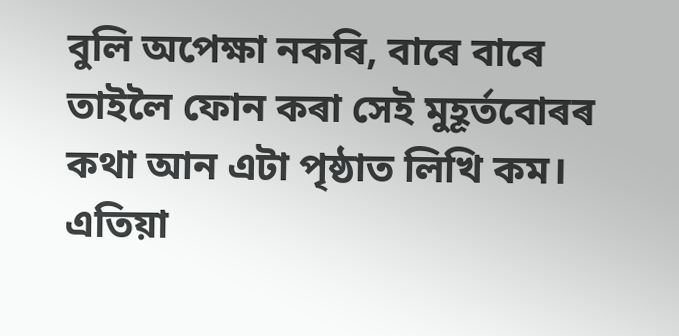বুলি অপেক্ষা নকৰি, বাৰে বাৰে তাইলৈ ফোন কৰা সেই মুহূৰ্তবোৰৰ কথা আন এটা পৃষ্ঠাত লিখি কম।
এতিয়া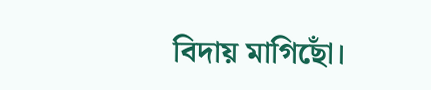বিদায় মাগিছোঁ।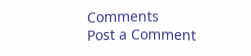Comments
Post a Comment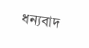ধন্যবাদ